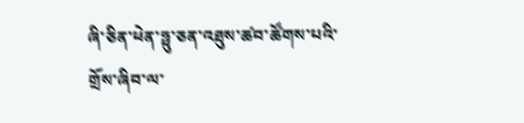ཞི་ཅིན་ཕེན་ཧྥུ་ཅན་འཐུས་ཚབ་ཚོགས་པའི་གྲོས་ཞིབ་ལ་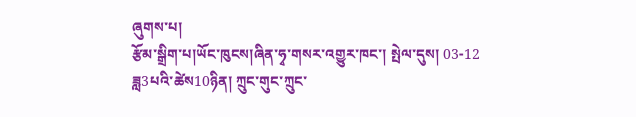ཞུགས་པ།
རྩོམ་སྒྲིག་པ།ཡོང་ཁུངས།ཞིན་ཧྭ་གསར་འགྱུར་ཁང་། སྤེལ་དུས། 03-12
ཟླ3པའི་ཚེས10ཉིན། ཀྲུང་གུང་ཀྲུང་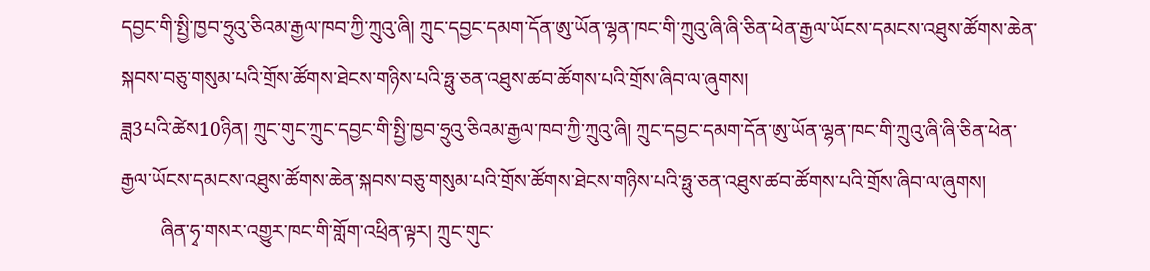དབྱང་གི་སྤྱི་ཁྱབ་ཧྲུའུ་ཅིའམ་རྒྱལ་ཁབ་ཀྱི་ཀྲུའུ་ཞི། ཀྲུང་དབྱང་དམག་དོན་ཨུ་ཡོན་ལྷན་ཁང་གི་ཀྲུའུ་ཞི་ཞི་ཅིན་ཕེན་རྒྱལ་ཡོངས་དམངས་འཐུས་ཚོགས་ཆེན་སྐབས་བཅུ་གསུམ་པའི་གྲོས་ཚོགས་ཐེངས་གཉིས་པའི་ཧྥུ་ཅན་འཐུས་ཚབ་ཚོགས་པའི་གྲོས་ཞིབ་ལ་ཞུགས།
ཟླ3པའི་ཚེས10ཉིན། ཀྲུང་གུང་ཀྲུང་དབྱང་གི་སྤྱི་ཁྱབ་ཧྲུའུ་ཅིའམ་རྒྱལ་ཁབ་ཀྱི་ཀྲུའུ་ཞི། ཀྲུང་དབྱང་དམག་དོན་ཨུ་ཡོན་ལྷན་ཁང་གི་ཀྲུའུ་ཞི་ཞི་ཅིན་ཕེན་རྒྱལ་ཡོངས་དམངས་འཐུས་ཚོགས་ཆེན་སྐབས་བཅུ་གསུམ་པའི་གྲོས་ཚོགས་ཐེངས་གཉིས་པའི་ཧྥུ་ཅན་འཐུས་ཚབ་ཚོགས་པའི་གྲོས་ཞིབ་ལ་ཞུགས།
        ཞིན་ཧྭ་གསར་འགྱུར་ཁང་གི་གློག་འཕྲིན་ལྟར། ཀྲུང་གུང་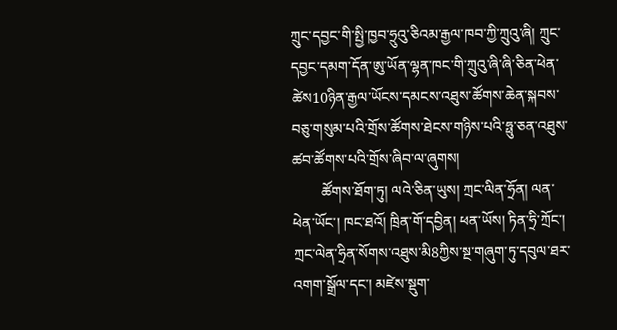ཀྲུང་དབྱང་གི་སྤྱི་ཁྱབ་ཧྲུའུ་ཅིའམ་རྒྱལ་ཁབ་ཀྱི་ཀྲུའུ་ཞི། ཀྲུང་དབྱང་དམག་དོན་ཨུ་ཡོན་ལྷན་ཁང་གི་ཀྲུའུ་ཞི་ཞི་ཅིན་ཕེན་ཚེས10ཉིན་རྒྱལ་ཡོངས་དམངས་འཐུས་ཚོགས་ཆེན་སྐབས་བཅུ་གསུམ་པའི་གྲོས་ཚོགས་ཐེངས་གཉིས་པའི་ཧྥུ་ཅན་འཐུས་ཚབ་ཚོགས་པའི་གྲོས་ཞིབ་ལ་ཞུགས།
        ཚོགས་ཐོག་ཏུ། ལའེ་ཅིན་ཡུས། ཀྲང་ལིན་ཧྲོན། ལན་ཕེན་ཡོང་། ཁང་ཐའོ། ཁྲིན་གོ་དབྱིན། ཕན་ཡོས། ཏིན་ཧྲི་ཀྲོང་། ཀྲང་ལེན་ཧྲིན་སོགས་འཐུས་མི8ཀྱིས་སྔ་གཞུག་ཏུ་དབུལ་ཐར་འགག་སྒྲོལ་དང་། མཛེས་སྡུག་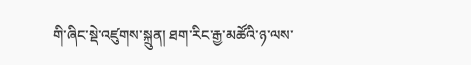གི་ཞིང་སྡེ་འཛུགས་སྐྲུན། ཐག་རིང་རྒྱ་མཚོའི་ཉ་ལས་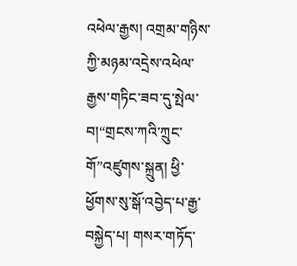འཕེལ་རྒྱས། འགྲམ་གཉིས་ཀྱི་མཉམ་འདྲེས་འཕེལ་རྒྱས་གཏིང་ཟབ་དུ་སྤེལ་བ།“གྲངས་ཀའི་ཀྲུང་གོ”འཛུགས་སྐྲུན། ཕྱི་ཕྱོགས་སུ་སྒོ་འབྱེད་པ་རྒྱ་བསྐྱེད་པ། གསར་གཏོད་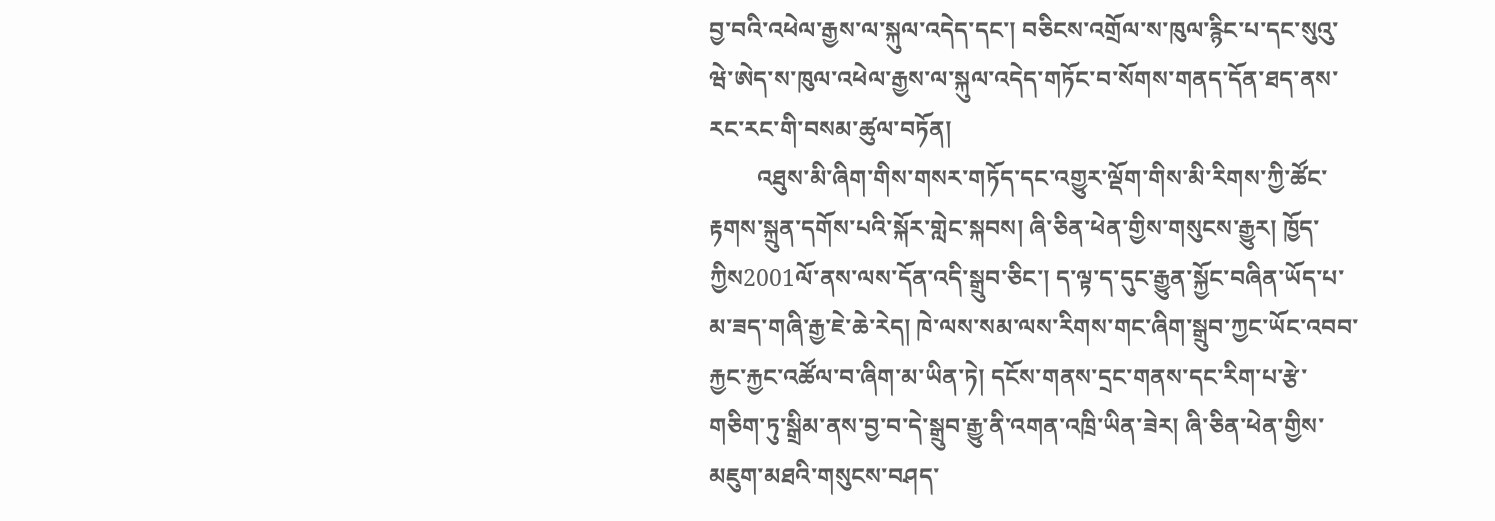བྱ་བའི་འཕེལ་རྒྱས་ལ་སྐུལ་འདེད་དང་། བཅིངས་འགྲོལ་ས་ཁུལ་རྙིང་པ་དང་སུའུ་ཝེ་ཨེད་ས་ཁུལ་འཕེལ་རྒྱས་ལ་སྐུལ་འདེད་གཏོང་བ་སོགས་གནད་དོན་ཐད་ནས་རང་རང་གི་བསམ་ཚུལ་བཏོན།
        འཐུས་མི་ཞིག་གིས་གསར་གཏོད་དང་འགྱུར་ལྡོག་གིས་མི་རིགས་ཀྱི་ཚོང་རྟགས་སྐྲུན་དགོས་པའི་སྐོར་གླེང་སྐབས། ཞི་ཅིན་ཕེན་གྱིས་གསུངས་རྒྱུར། ཁྱོད་ཀྱིས2001ལོ་ནས་ལས་དོན་འདི་སྒྲུབ་ཅིང་། ད་ལྟ་ད་དུང་རྒྱུན་སྐྱོང་བཞིན་ཡོད་པ་མ་ཟད་གཞི་རྒྱ་ཇེ་ཆེ་རེད། ཁེ་ལས་སམ་ལས་རིགས་གང་ཞིག་སྒྲུབ་ཀྱང་ཡོང་འབབ་རྐྱང་རྐྱང་འཚོལ་བ་ཞིག་མ་ཡིན་ཏེ། དངོས་གནས་དྲང་གནས་དང་རིག་པ་རྩེ་གཅིག་ཏུ་སྒྲིམ་ནས་བྱ་བ་དེ་སྒྲུབ་རྒྱུ་ནི་འགན་འཁྲི་ཡིན་ཟེར། ཞི་ཅིན་ཕེན་གྱིས་མཇུག་མཐའི་གསུངས་བཤད་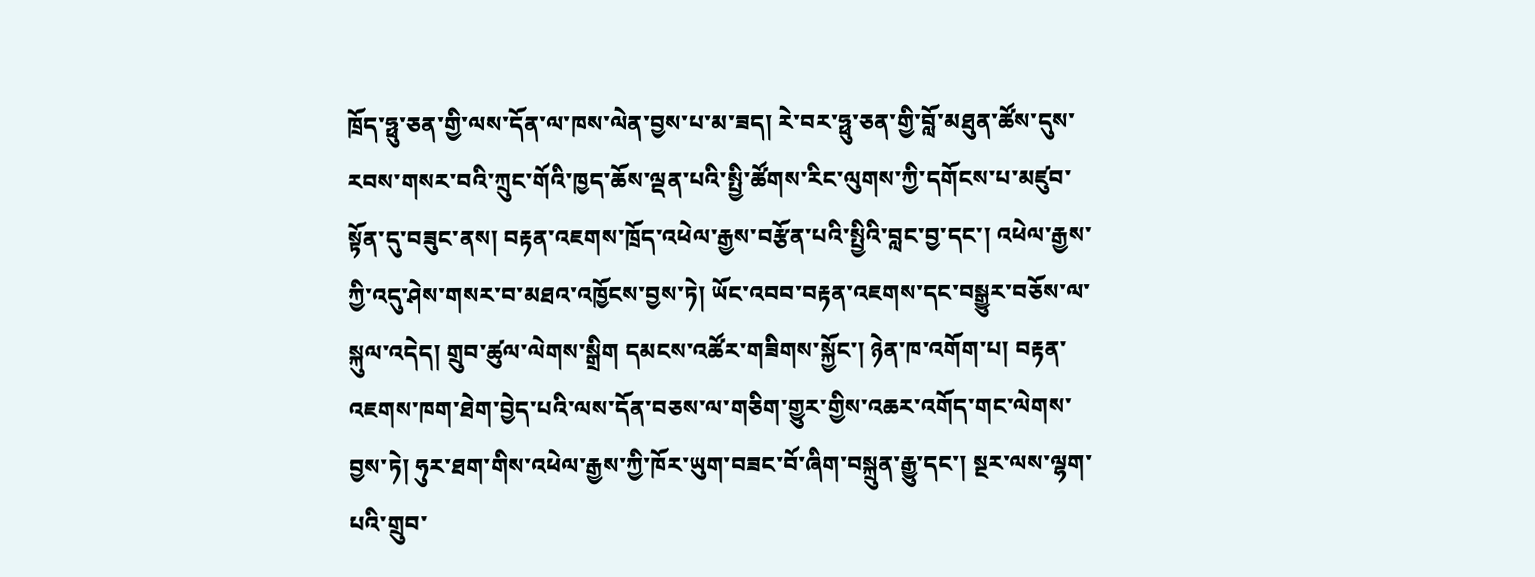ཁྲོད་ཧྥུ་ཅན་གྱི་ལས་དོན་ལ་ཁས་ལེན་བྱས་པ་མ་ཟད། རེ་བར་ཧྥུ་ཅན་གྱི་བློ་མཐུན་ཚོས་དུས་རབས་གསར་བའི་ཀྲུང་གོའི་ཁྱད་ཆོས་ལྡན་པའི་སྤྱི་ཚོགས་རིང་ལུགས་ཀྱི་དགོངས་པ་མཛུབ་སྟོན་དུ་བཟུང་ནས། བརྟན་འཇགས་ཁྲོད་འཕེལ་རྒྱས་བརྩོན་པའི་སྤྱིའི་བླང་བྱ་དང་། འཕེལ་རྒྱས་ཀྱི་འདུ་ཤེས་གསར་བ་མཐའ་འཁྱོངས་བྱས་ཏེ། ཡོང་འབབ་བརྟན་འཇགས་དང་བསྒྱུར་བཅོས་ལ་སྐུལ་འདེད། གྲུབ་ཚུལ་ལེགས་སྒྲིག དམངས་འཚོར་གཟིགས་སྐྱོང་། ཉེན་ཁ་འགོག་པ། བརྟན་འཇགས་ཁག་ཐེག་བྱེད་པའི་ལས་དོན་བཅས་ལ་གཅིག་གྱུར་གྱིས་འཆར་འགོད་གང་ལེགས་བྱས་ཏེ། ཧུར་ཐག་གིས་འཕེལ་རྒྱས་ཀྱི་ཁོར་ཡུག་བཟང་བོ་ཞིག་བསྐྲུན་རྒྱུ་དང་། སྔར་ལས་ལྷག་པའི་གྲུབ་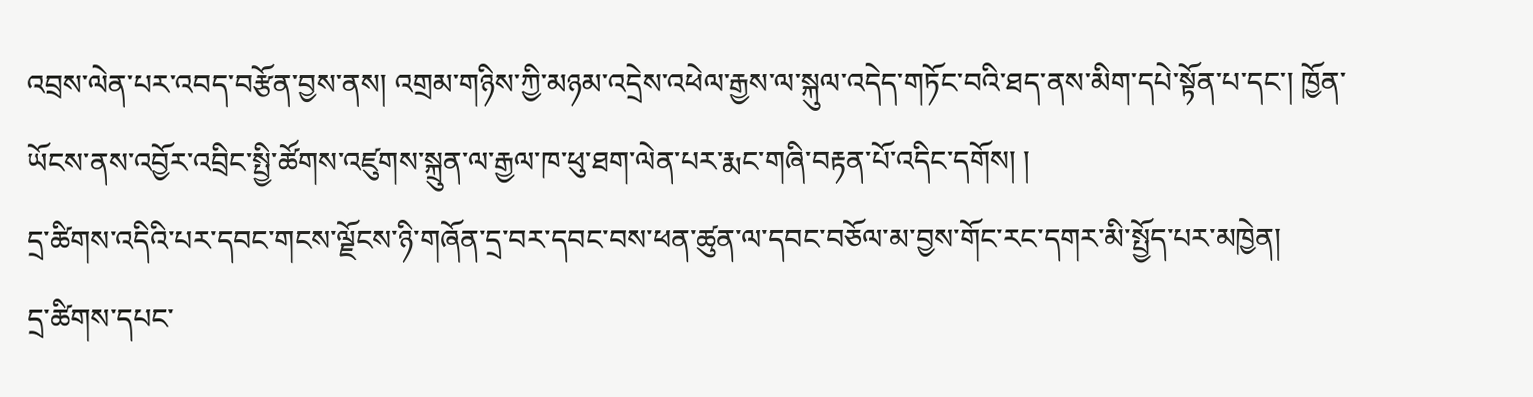འབྲས་ལེན་པར་འབད་བརྩོན་བྱས་ནས། འགྲམ་གཉིས་ཀྱི་མཉམ་འདྲེས་འཕེལ་རྒྱས་ལ་སྐུལ་འདེད་གཏོང་བའི་ཐད་ནས་མིག་དཔེ་སྟོན་པ་དང་། ཁྱོན་ཡོངས་ནས་འབྱོར་འབྲིང་སྤྱི་ཚོགས་འཛུགས་སྐྲུན་ལ་རྒྱལ་ཁ་ཕུ་ཐག་ལེན་པར་རྨང་གཞི་བརྟན་པོ་འདིང་དགོས། །
དྲ་ཚིགས་འདིའི་པར་དབང་གངས་ལྗོངས་ཉི་གཞོན་དྲ་བར་དབང་བས་ཕན་ཚུན་ལ་དབང་བཅོལ་མ་བྱས་གོང་རང་དགར་མི་སྤྱོད་པར་མཁྱེན།
དྲ་ཚིགས་དཔང་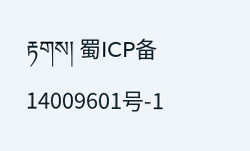རྟགས། 蜀ICP备14009601号-1